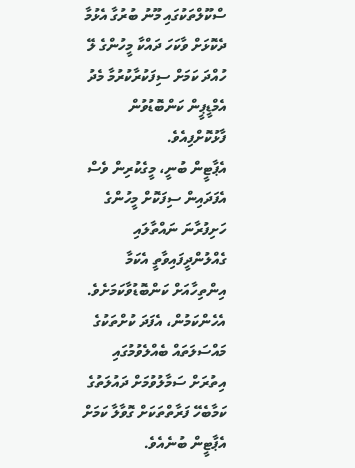ސްކޫލްތަކުގައި މޫނު ބުރުގާ އެޅުމާ ދެކޮޅަށް ވާކަހަ ދައްކާ މީހުންގެ ލޭ ހުއްދަ ކަމަށް ސިފަކުރާކުރުމާ މެދު އެމްޑީޕީން ކަންބޮޑުވުން ފާޅުކޮށްފިއެވެ.
އެޕާޓީން ބުނީ، މީގެކުރިން ވެސް އެފަދައިން ސިފަކޮށް މީހުންގެ ހަށިފުރާނަ ނައްތާލައި ގެއްލުންދީފައިވާތީ އެކަމާ އިންތިހާއަށް ކަންބޮޑުވާކަމަށެވެ. އެހެންކަމުން، އެފަދަ ކުށްތަކުގެ މައްސަލަތައް ބެއްލެވުމުގައި އިތުރަށް ސަމާލުވުމަށް ދައުލަތުގެ ކަމާބެހޭ ފަރާތްތަކަށް ގޮވާލާ ކަމަށް އެޕާޓީން ބުނެއެވެ.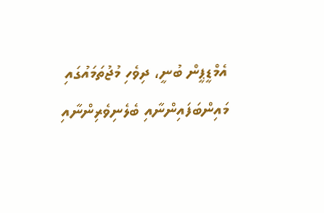އެމްޑީޕީން ބުނީ، ދިވެހި މުޖުތަމައުގައި މައިންބަފައިންނާއި ބެލެނިވެރިންނާއި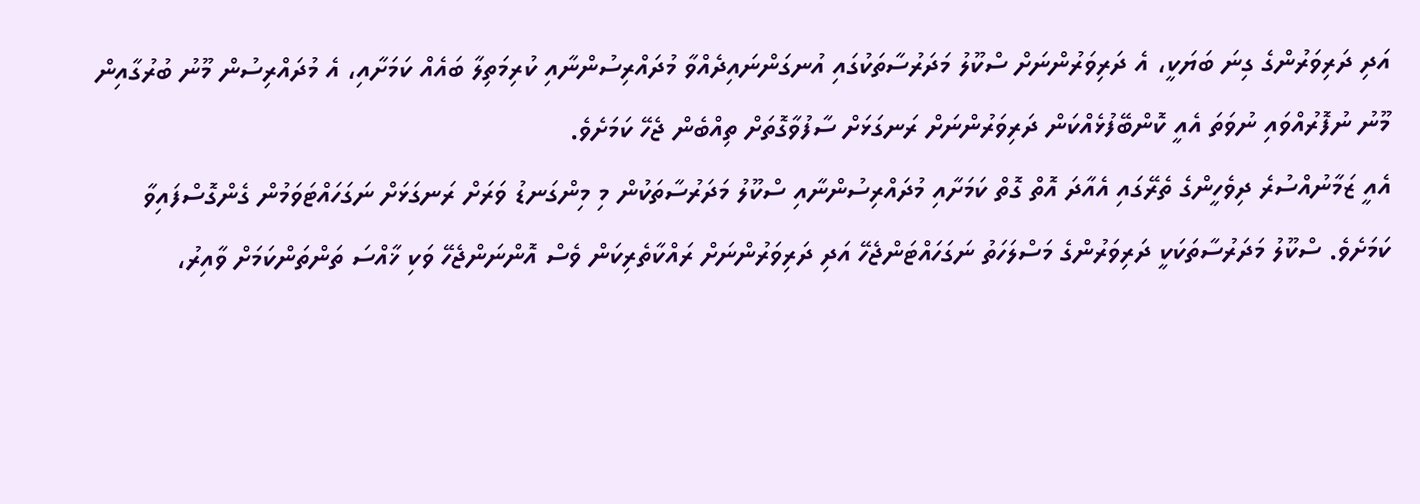އަދި ދަރިވަރުންގެ ގިނަ ބަޔަކީ، އެ ދަރިވަރުންނަށް ސްކޫލު މަދަރުސާތަކުގައި އުނގަންނައިދެއްވާ މުދައްރިސުންނާއި ކުރިމަތިލާ ބައެއް ކަމަށާއި، އެ މުދައްރިސުން މޫނު ބުރުގާއިން މޫނު ނުފޮރުއްވައި ނުވަތަ އެއީ ކޮންބޭފުޅެއްކަން ދަރިވަރުންނަށް ރަނގަޅަށް ސާފުވާގޮތަށް ތިއްބެން ޖެހޭ ކަމަށެވެ.
އެއީ ޒަމާނުއްސުރެ ދިވެހީންގެ ތެރޭގައި އެއާދަ އޮތް ގޮތް ކަމަށާއި މުދައްރިސުންނާއި ސްކޫލު މަދަރުސާތަކުން މި މިންގަނޑު ވަރަށް ރަނގަޅަށް ނަގަހައްޓަވަމުން ގެންގޮސްފައިވާ ކަމަށެވެ. ސްކޫލު މަދަރުސާތަކަކީ ދަރިވަރުންގެ މަސްލަހަތު ނަގަހައްޓަންޖެހޭ އަދި ދަރިވަރުންނަށް ރައްކާތެރިކަން ވެސް އޮންނަންޖެހޭ ވަކި ޚާއްސަ ތަންތަންކަމަށް ވާއިރު،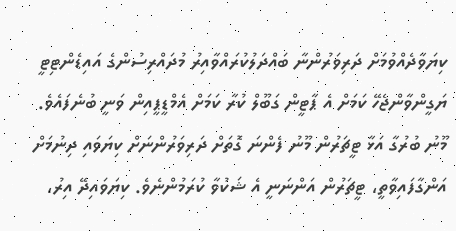ކިޔަވާދެއްވުމަށް ދަރިވަރުންނާ ބައްދަލުކުރައްވާއިރު މުދައްރިސުންގެ އައިޑެންޓިޓީ ޔަގީންވާންޖެހޭ ކަމަށް އެ ޕާޓީން ގަބޫލް ކުރާ ކަމަށް އެމްޑީޕީއިން ވަނީ ބުނެފައެވެ.
މޫނު ބުރުގާ އަޅާ ޓީޗަރުން މޫނު ފެންނަ ގޮތަށް ދަރިވަރުންނަށް ކިޔަވައި ދިނުމަށް އަންގާފައިވާތީ، ޓީޗަރުން އަންނަނީ އެ ޝަކުވާ ކުރަމުންނެވެ. ކިޔަވައިދޭ އިރު،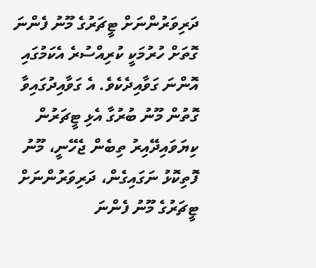ދަރިވަރުންނަށް ޓީޗަރުގެ މޫނު ފެންނަ ގޮތަށް ހުރުމަކީ ކުރިއްސުރެ އެކަމުގައި އޮންނަ ގަވާއިދެކެވެ. އެ ގަވާއިދުގައިވާ ގޮތުން މޫނު ބުރުގާ އެޅި ޓީޗަރުން ކިޔަވައިދޭއިރު ތިބެން ޖެހޭނީ، މޫނު ފޮތިކޮޅު ނަގައިގެން، ދަރިވަރުންނަށް ޓީޗަރުގެ މޫނު ފެންނަ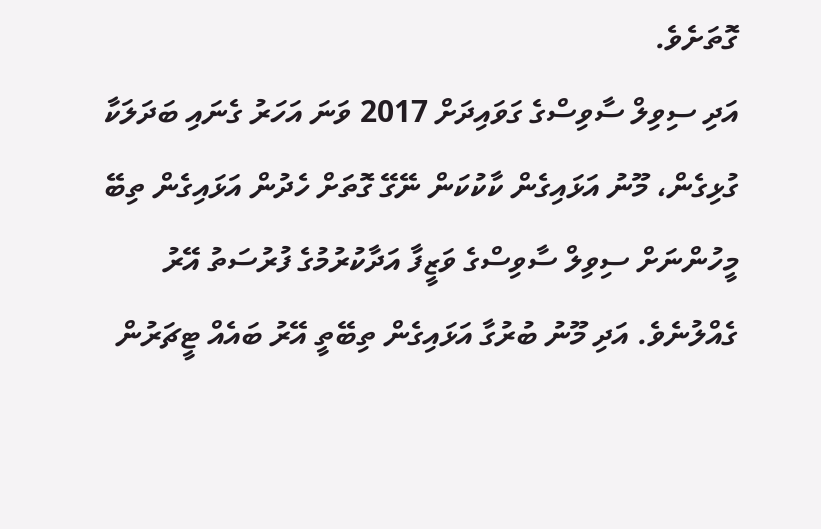ގޮތަށެވެ.
އަދި ސިވިލް ސާވިސްގެ ގަވައިދަށް 2017 ވަނަ އަހަރު ގެނައި ބަދަލަކާ ގުޅިގެން، މޫނު އަޅައިގެން ކާކުކަން ނޭގޭ ގޮތަށް ހެދުން އަޅައިގެން ތިބޭ މީހުންނަށް ސިވިލް ސާވިސްގެ ވަޒީފާ އަދާކުރުމުގެ ފުރުސަތު އޭރު ގެއްލުނެވެ. އަދި މޫނު ބުރުގާ އަޅައިގެން ތިބޭތީ އޭރު ބައެއް ޓީޗަރުން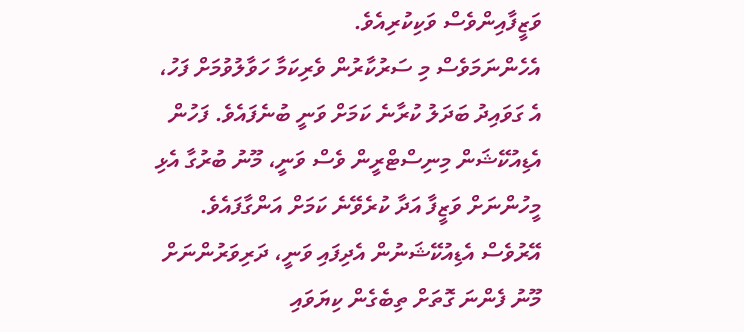ވަޒީފާއިންވެސް ވަކިކުރިއެވެ.
އެހެންނަމަވެސް މި ސަރުކާރުން ވެރިކަމާ ހަވާލުވުމަށް ފަހު، އެ ގަވައިދު ބަދަލު ކުރާނެ ކަމަށް ވަނީ ބުނެފައެވެ. ފަހުން އެޑިއުކޭޝަން މިނިސްޓްރީން ވެސް ވަނީ، މޫނު ބުރުގާ އެޅި މީހުންނަށް ވަޒީފާ އަދާ ކުރެވޭނެ ކަމަށް އަންގާފައެވެ. އޭރުވެސް އެޑިއުކޭޝަނުން އެދިފައި ވަނީ، ދަރިވަރުންނަށް މޫނު ފެންނަ ގޮތަށް ތިބެގެން ކިޔަވައި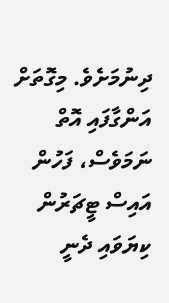ދިނުމަށެވެ. މިގޮތަށް އަންގާފައި އޮތް ނަމަވެސް، ފަހުން އައިސް ޓީޗަރުން ކިޔަވައި ދެނީ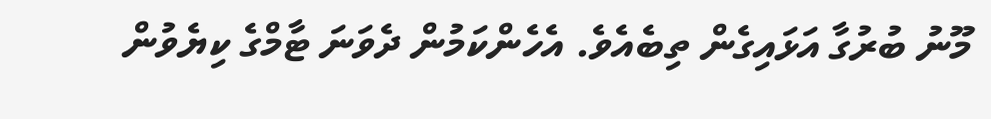މޫނު ބުރުގާ އަޅައިގެން ތިބެއެވެ. އެހެންކަމުން ދެވަނަ ޓާމްގެ ކިޔެވުން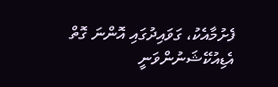ފެށުމާއެކު، ގަވައިދުގައި އޮންނަ ގޮތް އެޑިއުކޭޝަނުންވަނީ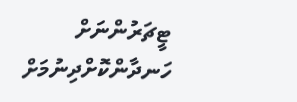ޓީޗަރުންނަށް ހަނދާންކޮށްދިނުމަށް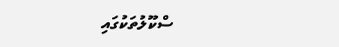ސްކޫލުތަކުގައި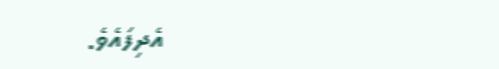އެދިފައެވެ.